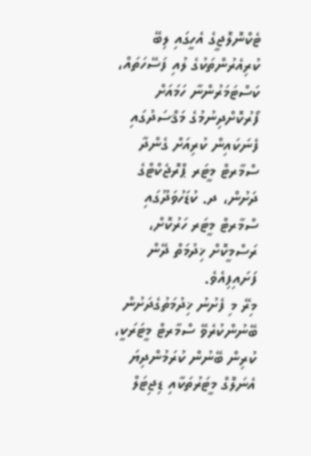ޓެކްނޮލޮޖީގެ އެހީގައި ލިބޭ ކުރިއެރުންތަކުގެ ލުއި ފަސޭހަތައް، ކަސްޓަމަރުންނާ ހަމައަށް ފޯރުކޮށްދިނުމުގެ މަޤްސަދުގައި ފެނަކައިން ކުރިއަށް ގެންދާ ސްމާރޓް މީޓަރ ޕްރޮޖެކްޓްގެ ދަށުން، ދ. ކުޑަހުވަދޫގައި ސްމާރޓް މީޓަރ ހަރުކޮށް، ރަސްމީކޮށް ޚިދުމަތް ދޭން ފަށައިފިއެވެ.
މިރޭ މި ފެށުނު ޚިދުމަތުގެދަށުން ބޭނުންކުރެވޭ ސްމާރޓް މީޓަރަކީ، ކުރިން ބޭނުން ކުރަމުންދިޔަ އެނަލޮގް މީޓަރުތަކާއި ޑިޖިޓަލް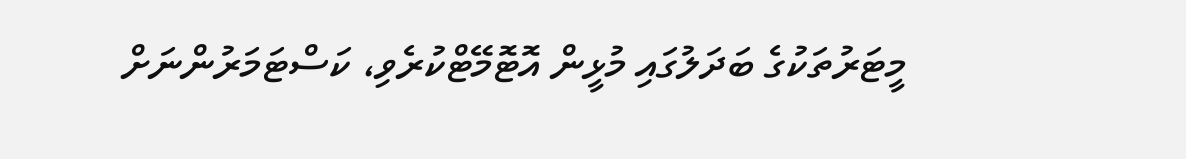މީޓަރުތަކުގެ ބަދަލުގައި މުޅީން އޮޓޮމޭޓްކުރެވި، ކަސްޓަމަރުންނަށް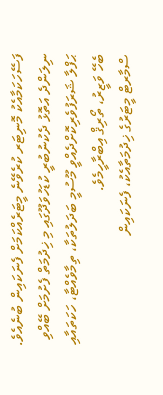ފަސޭހަކަމާއެކު މޮނިޓަރ ކުރެވޭނެ މީޓަރެއްކަމަށް ފެނަކައިން ބުނެއެވެ.
ނިލަންދެ އަތޮޅު ދެކުނުބުރީ ކުޑަހުވަދޫގައި މި ޚިދުމަތް ފެށުމަށް ބޭއްވި ޙަފްލާ ޝަރަފުވެރިކޮށްދެއްވީ މޫސުމީ ބަދަލުތަކާ، ތިމާވެއްޓާ، ހަކަތައާއި ބެހޭ ވަޒީރު، ތޯރިޤް އިބްރާހީމެވެ.
ސްމާރޓް މީޓަރުގެ ޚިދުމަތާއެކު، ފެނަކައިން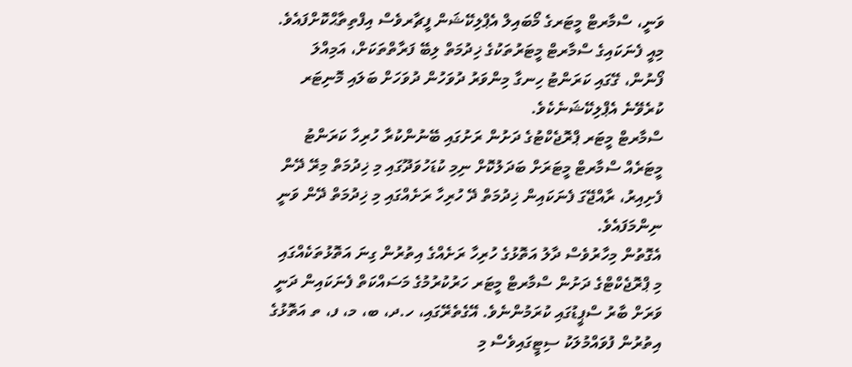ވަނީ، ސްމާރޓް މީޓަރގެ މޯބައިލް އެޕްލިކޭޝަން ފީޗާރވެސް އިފްތިތާޙްކޮށްފައެވެ. މިއީ ފެނަކައިގެ ސްމާރޓް މީޓަރުތަކުގެ ޚިދުމަތް ލިބޭ ފަރާތްތަކަށް، އަމިއްލަ ފޯނުން، ގޭގައި ކަރަންޓު ހިނގާ މިންވަރު ދުވަހުން ދުވަހަށް ބަލައި މޮނިޓަރ ކުރެވޭނެ އެޕްލިކޭޝަނެކެވެ.
ސްމާރޓް މީޓަރ ޕްރޮޖެކްޓުގެ ދަށުން ރަށުގައި ބޭނުންކުރާ ހުރިހާ ކަރަންޓު މީޓަރެއް ސްމާރޓް މީޓަރަށް ބަދަލުކޮށް ނިމި ކުޑަހުވަދޫގައި މި ޚިދުމަތް މިރޭ ދޭން ފެށިއިރު، ރާއްޖޭގަ ފެނަކައިން ޚިދުމަތް ދޭ ހުރިހާ ރަށެއްގައި މި ޚިދުމަތް ދޭން ވަނީ ނިންމަފައެވެ.
އެގޮތުން މިހާރުވެސް ދާލު އަތޮޅުގެ ހުރިހާ ރަށެއްގެ އިތުރުން ގިނަ އަތޮޅުތަކެއްގައި މި ޕްރޮޖެކްޓްގެ ދަށުން ސްމާރޓް މީޓަރ ހަރުކުރުމުގެ މަސައްކަތް ފެނަކައިން ދަނީ ވަރަށް ބާރު ސްޕީޑުގައި ކުރަމުންނެވެ. އޭގެތެރޭގައި، ހ.ދ، ބ، މ، ފ، ތ އަތޮޅުގެ އިތުރުން ފުވައްމުލަކު ސިޓީގައިވެސް މި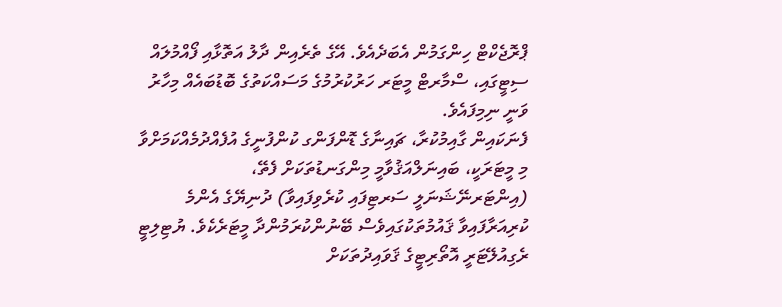ޕްރޮޖެކްޓް ހިންގަމުން އެބަދެއެވެ. އޭގެ ތެރެއިން ދާލު އަތޮޅާއި ފޯއްމުލައް ސިޓީގައި، ސްމާރޓް މީޓަރ ހަރުކުރުމުގެ މަސައްކަތުގެ ބޮޑުބައެއް މިހާރު ވަނީ ނިމިފައެވެ.
ފެނަކައިން ގާއިމުކުރާ، ޗައިނާގެ ޑޮންފަންގ ކުންފުނީގެ އުފެއްދުމެއްކަމަށްވާ މި މީޓަރަކީ، ބައިނަލްއަޤުވާމީ މިންގަނޑުތަކަށް ފެތޭ، (އިންޓަރނޭޝަނަލީ ސަރޓިފައި ކުރެވިފައިވާ) ދުނިޔޭގެ އެންމެ ކުރިއަރާފައިވާ ޤައުމުތަކުގައިވެސް ބޭނުންކުރަމުންދާ މީޓަރެކެވެ. ޔުޓިލިޓީ ރެގިއުލޭޓަރީ އޮތޯރިޓީގެ ޤަވައިދުތަކަށް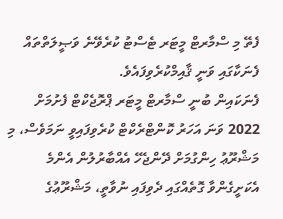ފެތޭ މި ސްމާރޓް މީޓަރ ޓެސްޓު ކުރެވޭނެ ވަޞީލަތްތައް ފެނަކާގައި ވަނީ ޤާއިމްކުރެވިފައެވެ.
ފެނަކައިން ބުނީ ސްމާރޓް މީޓަރ ޕްރޮޖެކްޓް ފެށުމަށް 2022 ވަނަ އަހަރު ކޮންޓްރެކްޓް ކުރެވިފައިވީ ނަމަވެސް، މި މަޝްރޫޢު ހިންގުމަށް ދޭންޖެހޭ އެއްބާރުލުން އެންމެ އެކަށީގެންވާ ގޮތެއްގައި ދެވިފައި ނުވާތީ، މަޝްރޫޢުގެ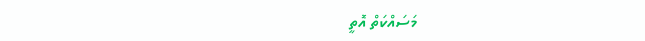މަސައްކަތް އޮތީ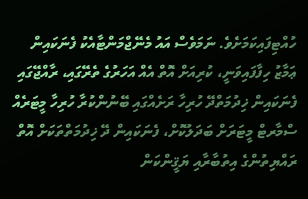ހުއްޓިފައިކަމަށެވެ. ނަމަވެސް އައު މެނޭޖްމަންޓާއެކު ފެނަކައިން ޢަމާޒު ހިފާފައިވަނީ، ކުރިއަށް އޮތް އެއް އަހަރުގެ ތެރޭގައި، ރާއްޖޭގައި ފެނަކައިން ޚިދުމަތްދޭ ހުރިހާ ރަށެއްގައި ބޭނުންކުރާ ހުރިހާ މީޓަރެއް ސްމާރޓް މީޓަރަށް ބަދަލުކޮށް، ފެނަކައިން ދޭ ޚިދުމަތްތަކަށް އޮތް ރައްޔިތުންގެ އިތުބާރާއި ޔަޤީންކަން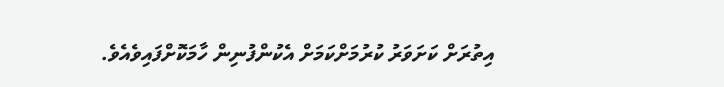އިތުރަށް ކަށަވަރު ކުރުމަށްކަމަށް އެކުންފުނިން ހާމަކޮށްފައިވެއެވެ.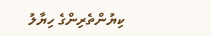ކިޔުންތެރިންގެ ހިޔާލު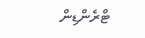ޓްރެންޑިން